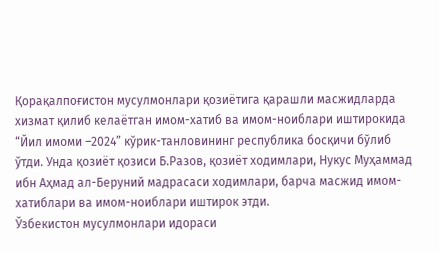Қорақалпоғистон мусулмонлари қозиётига қарашли масжидларда хизмат қилиб келаётган имом-хатиб ва имом-ноиблари иштирокида “Йил имоми –2024” кўрик-танловининг республика босқичи бўлиб ўтди. Унда қозиёт қозиси Б.Разов, қозиёт ходимлари, Нукус Муҳаммад ибн Аҳмад ал-Беруний мадрасаси ходимлари, барча масжид имом-хатиблари ва имом-ноиблари иштирок этди.
Ўзбекистон мусулмонлари идораси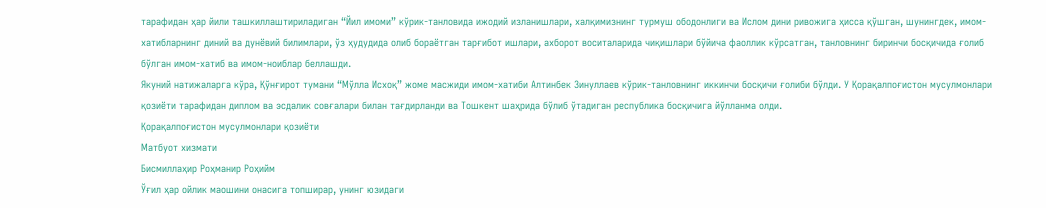тарафидан ҳар йили ташкиллаштириладиган “Йил имоми” кўрик-танловида ижодий изланишлари, халқимизнинг турмуш ободонлиги ва Ислом дини ривожига ҳисса қўшган, шунингдек, имом-хатибларнинг диний ва дунёвий билимлари, ўз ҳудудида олиб бораётган тарғибот ишлари, ахборот воситаларида чиқишлари бўйича фаоллик кўрсатган, танловнинг биринчи босқичида ғолиб бўлган имом-хатиб ва имом-ноиблар беллашди.
Якуний натижаларга кўра, Қўнғирот тумани “Мўлла Исхоқ” жоме масжиди имом-хатиби Алтинбек Зинуллаев кўрик-танловнинг иккинчи босқичи ғолиби бўлди. У Қорақалпоғистон мусулмонлари қозиёти тарафидан диплом ва эсдалик совғалари билан тағдирланди ва Тошкент шаҳрида бўлиб ўтадиган республика босқичига йўлланма олди.
Қорақалпоғистон мусулмонлари қозиёти
Матбуот хизмати
Бисмиллаҳир Роҳманир Роҳийм
Ўғил ҳар ойлик маошини онасига топширар, унинг юзидаги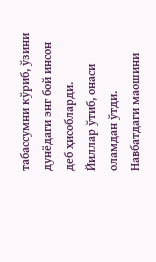табассумни кўриб, ўзини дунёдаги энг бой инсон деб ҳисобларди.
Йиллар ўтиб, онаси оламдан ўтди. Навбатдаги маошини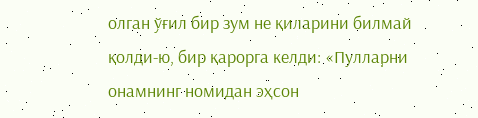олган ўғил бир зум не қиларини билмай қолди-ю, бир қарорга келди: «Пулларни онамнинг номидан эҳсон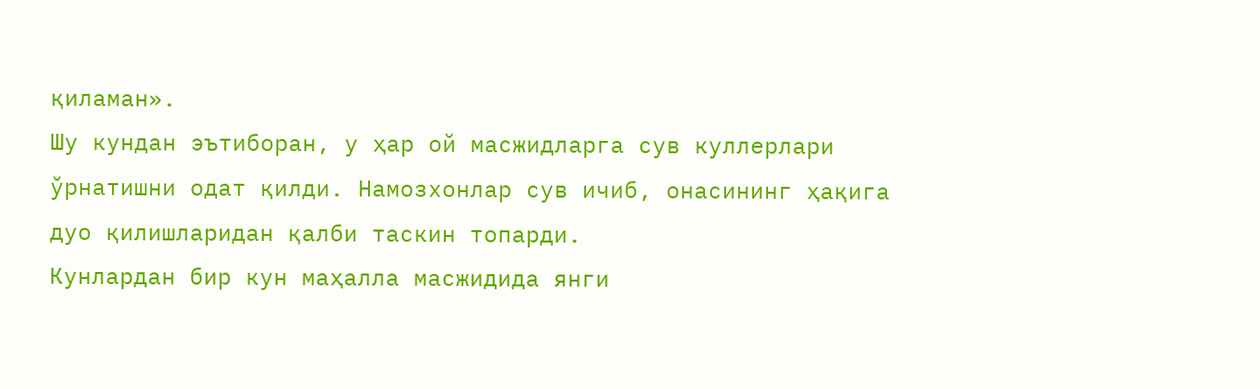қиламан».
Шу кундан эътиборан, у ҳар ой масжидларга сув куллерлари ўрнатишни одат қилди. Намозхонлар сув ичиб, онасининг ҳақига дуо қилишларидан қалби таскин топарди.
Кунлардан бир кун маҳалла масжидида янги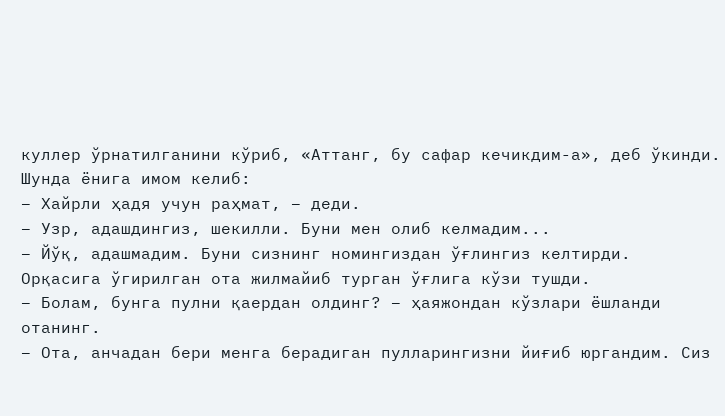куллер ўрнатилганини кўриб, «Аттанг, бу сафар кечикдим-а», деб ўкинди. Шунда ёнига имом келиб:
– Хайрли ҳадя учун раҳмат, – деди.
– Узр, адашдингиз, шекилли. Буни мен олиб келмадим...
– Йўқ, адашмадим. Буни сизнинг номингиздан ўғлингиз келтирди.
Орқасига ўгирилган ота жилмайиб турган ўғлига кўзи тушди.
– Болам, бунга пулни қаердан олдинг? – ҳаяжондан кўзлари ёшланди отанинг.
– Ота, анчадан бери менга берадиган пулларингизни йиғиб юргандим. Сиз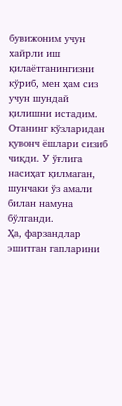бувижоним учун хайрли иш қилаётганингизни кўриб, мен ҳам сиз учун шундай қилишни истадим.
Отанинг кўзларидан қувонч ёшлари сизиб чиқди. У ўғлига насиҳат қилмаган, шунчаки ўз амали билан намуна бўлганди.
Ҳа, фарзандлар эшитган гапларини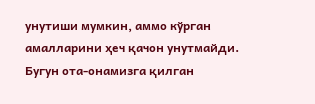унутиши мумкин, аммо кўрган амалларини ҳеч қачон унутмайди. Бугун ота-онамизга қилган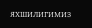яхшилигимиз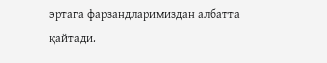эртага фарзандларимиздан албатта қайтади.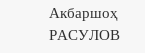Акбаршоҳ РАСУЛОВ